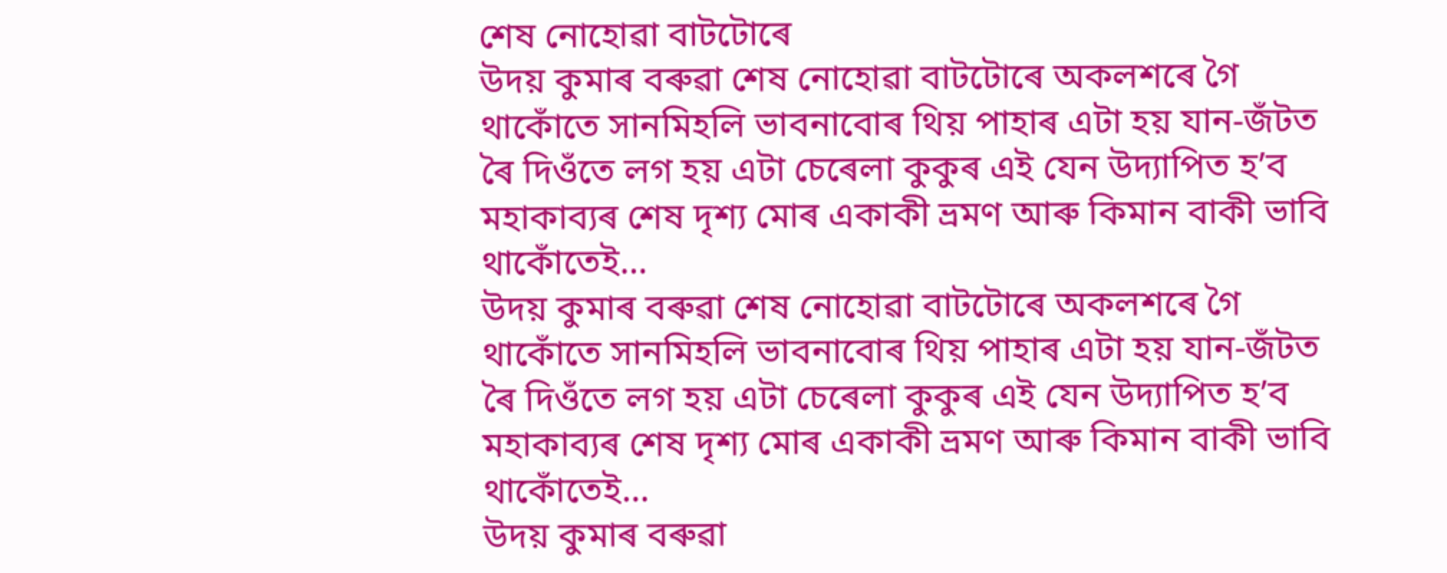শেষ নোহোৱা বাটটোৰে
উদয় কুমাৰ বৰুৱা শেষ নোহোৱা বাটটোৰে অকলশৰে গৈ থাকোঁতে সানমিহলি ভাবনাবোৰ থিয় পাহাৰ এটা হয় যান-জঁটত ৰৈ দিওঁতে লগ হয় এটা চেৰেলা কুকুৰ এই যেন উদ্যাপিত হ’ব মহাকাব্যৰ শেষ দৃশ্য মোৰ একাকী ভ্ৰমণ আৰু কিমান বাকী ভাবি থাকোঁতেই…
উদয় কুমাৰ বৰুৱা শেষ নোহোৱা বাটটোৰে অকলশৰে গৈ থাকোঁতে সানমিহলি ভাবনাবোৰ থিয় পাহাৰ এটা হয় যান-জঁটত ৰৈ দিওঁতে লগ হয় এটা চেৰেলা কুকুৰ এই যেন উদ্যাপিত হ’ব মহাকাব্যৰ শেষ দৃশ্য মোৰ একাকী ভ্ৰমণ আৰু কিমান বাকী ভাবি থাকোঁতেই…
উদয় কুমাৰ বৰুৱা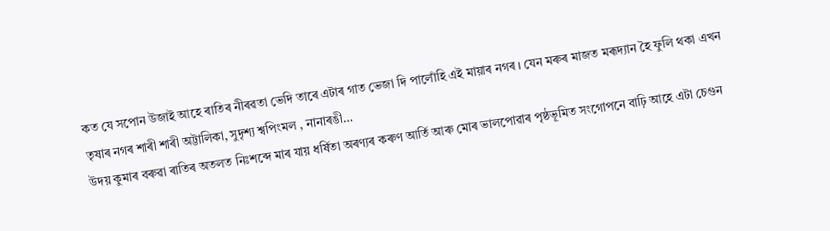কত যে সপোন উজাই আহে ৰাতিৰ নীৰৱতা ভেদি তাৰে এটাৰ গাত ভেজা দি পালোঁহি এই মায়াৰ নগৰ । যেন মৰুৰ মাজত মৰূদ্যান হৈ ফুলি থকা এখন তৃষাৰ নগৰ শাৰী শাৰী অট্টালিকা, সুদৃশ্য শ্বপিংমল , নানাৰঙী…
উদয় কুমাৰ বৰুৱা ৰাতিৰ অতলত নিঃশব্দে মাৰ যায় ধৰ্ষিতা অৰণ্যৰ কৰুণ আৰ্তি আৰু মোৰ ভালপোৱাৰ পৃষ্ঠভূমিত সংগোপনে বাঢ়ি আহে এটা চেগুন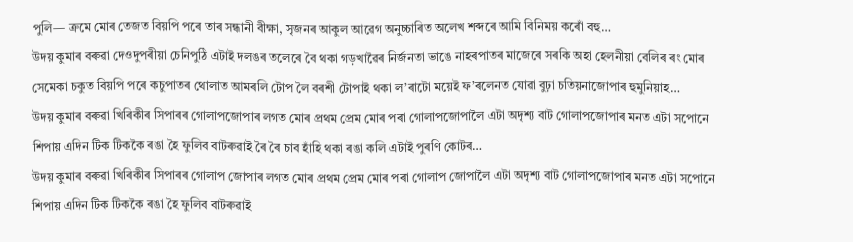পুলি— ক্ৰমে মোৰ তেজত বিয়পি পৰে তাৰ সন্ধানী বীক্ষা, সৃজনৰ আকুল আৱেগ অনুচ্চাৰিত অলেখ শব্দৰে আমি বিনিময় কৰোঁ বহু…
উদয় কুমাৰ বৰুৱা দেওদুপৰীয়া চেনিপুঠি এটাই দলঙৰ তলেৰে বৈ থকা গড়খাৱৈৰ নিৰ্জনতা ভাঙে নাহৰপাতৰ মাজেৰে সৰকি অহা হেলনীয়া বেলিৰ ৰং মোৰ সেমেকা চকুত বিয়পি পৰে কচুপাতৰ থোলাত আমৰলি টোপ লৈ বৰশী টোপাই থকা ল’ৰাটো ময়েই ফ’ৰলেনত যোৱা বুঢ়া চতিয়নাজোপাৰ হুমুনিয়াহ…
উদয় কুমাৰ বৰুৱা খিৰিকীৰ সিপাৰৰ গোলাপজোপাৰ লগত মোৰ প্ৰথম প্ৰেম মোৰ পৰা গোলাপজোপালৈ এটা অদৃশ্য বাট গোলাপজোপাৰ মনত এটা সপোনে শিপায় এদিন টিক টিককৈ ৰঙা হৈ ফুলিব বাটৰুৱাই ৰৈ ৰৈ চাব হাঁহি থকা ৰঙা কলি এটাই পুৰণি কোটৰ…
উদয় কুমাৰ বৰুৱা খিৰিকীৰ সিপাৰৰ গোলাপ জোপাৰ লগত মোৰ প্ৰথম প্ৰেম মোৰ পৰা গোলাপ জোপালৈ এটা অদৃশ্য বাট গোলাপজোপাৰ মনত এটা সপোনে শিপায় এদিন টিক টিককৈ ৰঙা হৈ ফুলিব বাটৰুৱাই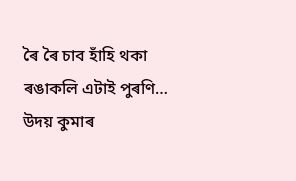ৰৈ ৰৈ চাব হাঁহি থকা ৰঙাকলি এটাই পুৰণি…
উদয় কুমাৰ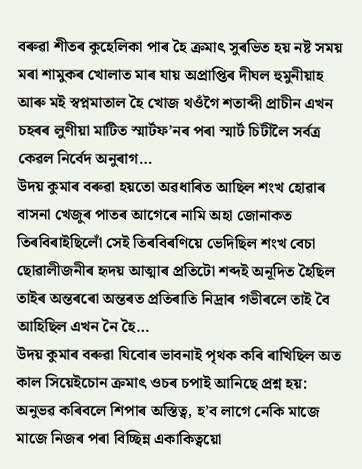বৰুৱা শীতৰ কুহেলিকা পাৰ হৈ ক্ৰমাৎ সুৰভিত হয় নষ্ট সময় মৰা শামুকৰ খোলাত মাৰ যায় অপ্ৰাপ্তিৰ দীঘল হুমুনীয়াহ আৰু মই স্বপ্নমাতাল হৈ খোজ থওঁগৈ শতাব্দী প্ৰাচীন এখন চহৰৰ লুণীয়া মাটিত স্মাৰ্টফ’নৰ পৰা স্মাৰ্ট চিটীলৈ সৰ্বত্ৰ কেৱল নিৰ্বেদ অনুৰাগ…
উদয় কুমাৰ বৰুৱা হয়তো অৱধাৰিত আছিল শংখ হোৱাৰ বাসনা খেজুৰ পাতৰ আগেৰে নামি অহা জোনাকত তিৰবিৰাইছিলোঁ সেই তিৰবিৰণিয়ে ভেদিছিল শংখ বেচা ছোৱালীজনীৰ হৃদয় আত্মাৰ প্ৰতিটো শব্দই অনূদিত হৈছিল তাইৰ অন্তৰৰো অন্তৰত প্ৰতিৰাতি নিদ্ৰাৰ গভীৰলে তাই বৈ আহিছিল এখন নৈ হৈ…
উদয় কুমাৰ বৰুৱা যিবোৰ ভাবনাই পৃথক কৰি ৰাখিছিল অত কাল সিয়েইচোন ক্ৰমাৎ ওচৰ চপাই আনিছে প্ৰশ্ন হয়: অনুভৱ কৰিবলে শিপাৰ অস্তিত্ব, হ’ব লাগে নেকি মাজে মাজে নিজৰ পৰা বিচ্ছিন্ন একাকিত্বয়ো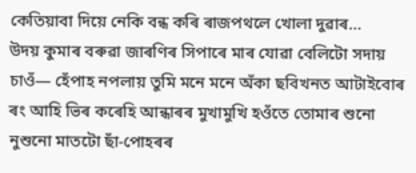কেতিয়াবা দিয়ে নেকি বন্ধ কৰি ৰাজপথলে খোলা দুৱাৰ…
উদয় কুমাৰ বৰুৱা জাৰণিৰ সিপাৰে মাৰ যোৱা বেলিটো সদায় চাওঁ— হেঁপাহ নপলায় তুমি মনে মনে অঁকা ছবিখনত আটাইবোৰ ৰং আহি ভিৰ কৰেহি আন্ধাৰৰ মুখামুখি হওঁতে তোমাৰ শুনো নুশুনো মাতটো ছাঁ-পোহৰৰ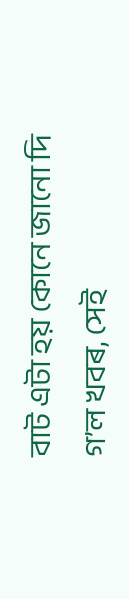বাট এটা হয় কোনে জানো দি গ’ল খবৰ, সেই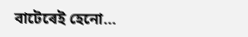বাটেৰেই হেনো…